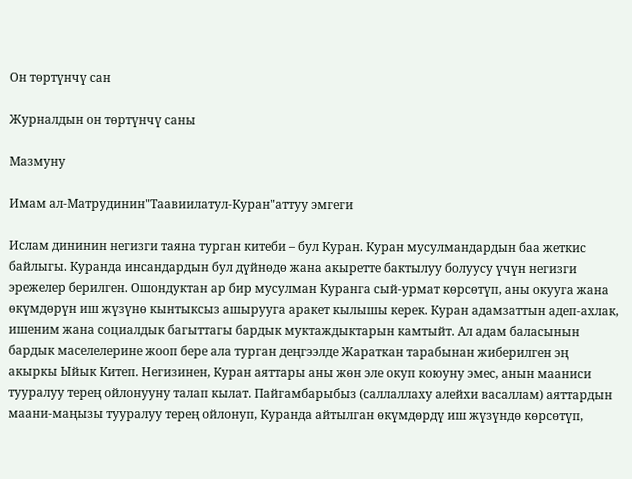Он төртүнчү сан

Журналдын он төртүнчү саны

Мазмуну

Имам ал-Матрудинин"Таавиилатул-Куран"аттуу эмгеги

Ислам дининин негизги таяна турган китеби – бул Куран. Куран мусулмандардын баа жеткис байлыгы. Куранда инсандардын бул дүйнөдө жана акыретте бактылуу болуусу үчүн негизги эрежелер берилген. Ошондуктан ар бир мусулман Куранга сый-урмат көрсөтүп, аны окууга жана өкүмдөрүн иш жүзүнө кынтыксыз ашырууга аракет кылышы керек. Куран адамзаттын адеп-ахлак, ишеним жана социалдык багыттагы бардык муктаждыктарын камтыйт. Ал адам баласынын бардык маселелерине жооп бере ала турган деңгээлде Жараткан тарабынан жиберилген эң акыркы Ыйык Китеп. Негизинен, Куран аяттары аны жөн эле окуп коюуну эмес, анын мааниси тууралуу терең ойлонууну талап кылат. Пайгамбарыбыз (саллаллаху алейхи васаллам) аяттардын маани-маңызы тууралуу терең ойлонуп, Куранда айтылган өкүмдөрдү иш жүзүндө көрсөтүп,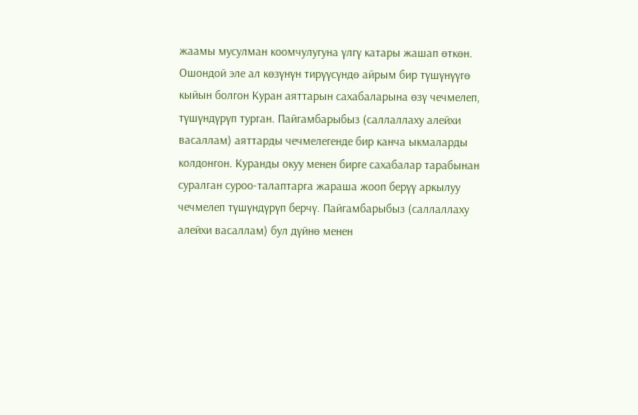жаамы мусулман коомчулугуна үлгү катары жашап өткөн. Ошондой эле ал көзүнүн тирүүсүндө айрым бир түшүнүүгө кыйын болгон Куран аяттарын сахабаларына өзү чечмелеп, түшүндүрүп турган. Пайгамбарыбыз (саллаллаху алейхи васаллам) аяттарды чечмелегенде бир канча ыкмаларды колдонгон. Куранды окуу менен бирге сахабалар тарабынан суралган суроо-талаптарга жараша жооп берүү аркылуу чечмелеп түшүндүрүп берчү. Пайгамбарыбыз (саллаллаху алейхи васаллам) бул дүйнө менен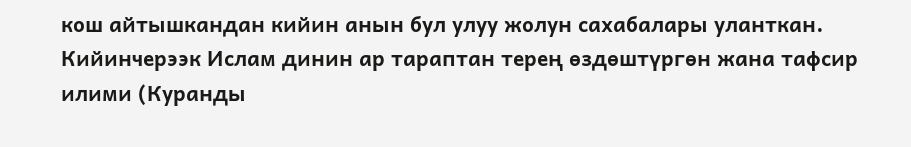кош айтышкандан кийин анын бул улуу жолун сахабалары уланткан. Кийинчерээк Ислам динин ар тараптан терең өздөштүргөн жана тафсир илими (Куранды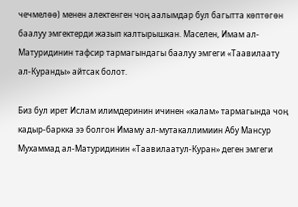чечмелөө) менен алектенген чоң аалымдар бул багытта көптөгөн баалуу эмгектерди жазып калтырышкан. Маселен, Имам ал-Матуридинин тафсир тармагындагы баалуу эмгеги «Таавилаату ал-Куранды» айтсак болот.

Биз бул ирет Ислам илимдеринин ичинен «калам» тармагында чоң кадыр-баркка ээ болгон Имаму ал-мутакаллимиин Абу Мансур Мухаммад ал-Матуридинин «Таавилаатул-Куран» деген эмгеги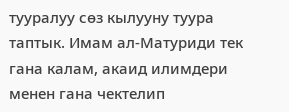тууралуу сөз кылууну туура таптык. Имам ал-Матуриди тек гана калам, акаид илимдери менен гана чектелип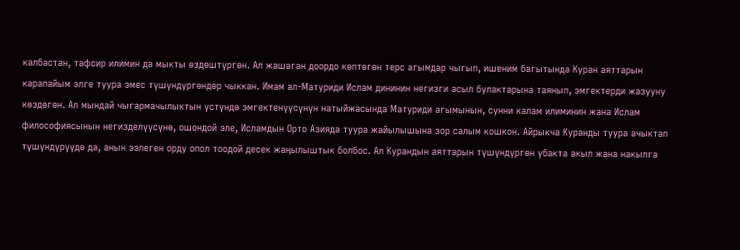калбастан, тафсир илимин да мыкты өздөштүргөн. Ал жашаган доордо көптөгөн терс агымдар чыгып, ишеним багытында Куран аяттарын карапайым элге туура эмес түшүндүргөндөр чыккан. Имам ал-Матуриди Ислам дининин негизги асыл булактарына таянып, эмгектерди жазууну көздөгөн. Ал мындай чыгармачылыктын үстүндө эмгектенүүсүнүн натыйжасында Матуриди агымынын, сунни калам илиминин жана Ислам философиясынын негизделүүсүнө, ошондой эле, Исламдын Орто Азияда туура жайылышына зор салым кошкон. Айрыкча Куранды туура ачыктап түшүндүрүүдө да, анын ээлеген орду опол тоодой десек жаңылыштык болбос. Ал Курандын аяттарын түшүндүргөн убакта акыл жана накылга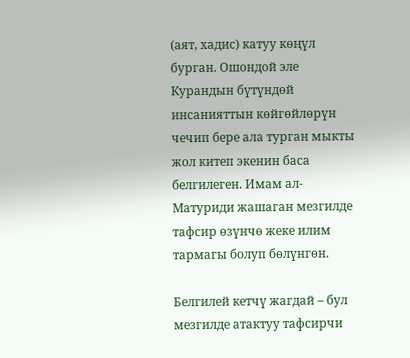(аят, хадис) катуу көңүл бурган. Ошондой эле Курандын бүтүндөй инсанияттын көйгөйлөрүн чечип бере ала турган мыкты жол китеп экенин баса белгилеген. Имам ал-Матуриди жашаган мезгилде тафсир өзүнчө жеке илим тармагы болуп бөлүнгөн.

Белгилей кетчү жагдай – бул мезгилде атактуу тафсирчи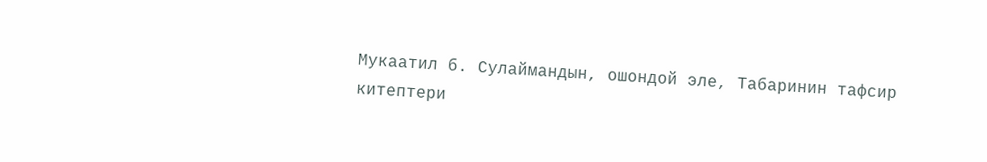Мукаатил б. Сулаймандын, ошондой эле, Табаринин тафсир китептери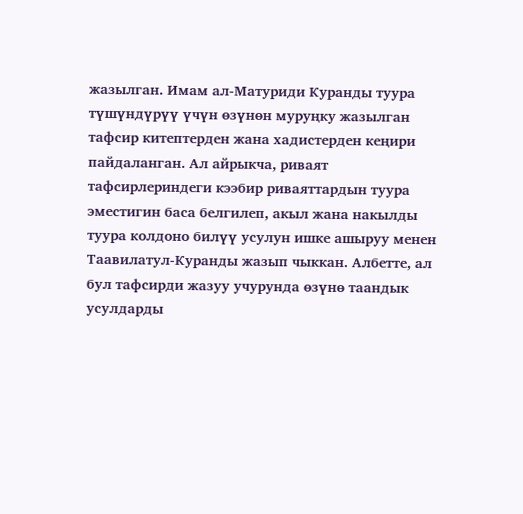жазылган. Имам ал-Матуриди Куранды туура түшүндүрүү үчүн өзүнөн муруңку жазылган тафсир китептерден жана хадистерден кеңири пайдаланган. Ал айрыкча, риваят тафсирлериндеги кээбир риваяттардын туура эместигин баса белгилеп, акыл жана накылды туура колдоно билүү усулун ишке ашыруу менен Таавилатул-Куранды жазып чыккан. Албетте, ал бул тафсирди жазуу учурунда өзүнө таандык усулдарды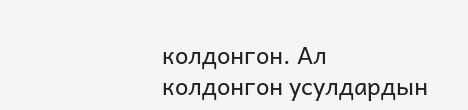колдонгон. Ал колдонгон усулдардын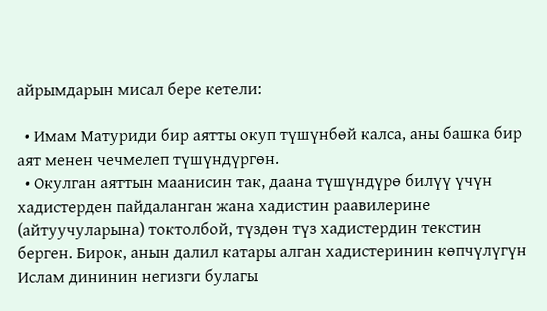айрымдарын мисал бере кетели:

  • Имам Матуриди бир аятты окуп түшүнбөй калса, аны башка бир аят менен чечмелеп түшүндүргөн.
  • Окулган аяттын маанисин так, даана түшүндүрө билүү үчүн хадистерден пайдаланган жана хадистин раавилерине (айтуучуларына) токтолбой, түздөн түз хадистердин текстин берген. Бирок, анын далил катары алган хадистеринин көпчүлүгүн Ислам дининин негизги булагы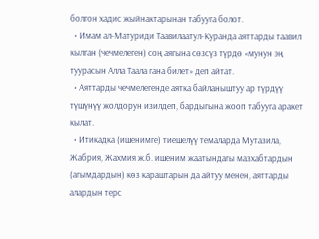болгон хадис жыйнактарынан табууга болот.
  • Имам ал-Матуриди Таавилаатул-Куранда аяттарды таавил кылган (чечмелеген) соң аягына сөзсүз түрдө «мунун эң туурасын Алла Таала гана билет» деп айтат.
  • Аяттарды чечмелегенде аятка байланыштуу ар түрдүү түшүнүү жолдорун изилдеп, бардыгына жооп табууга аракет кылат.
  • Итикадка (ишенимге) тиешелүү темаларда Мутазила, Жабрия, Жахмия ж.б. ишеним жаатындагы мазхабтардын (агымдардын) көз караштарын да айтуу менен, аяттарды алардын терс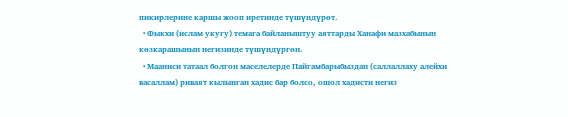пикирлерине каршы жооп иретинде түшүндүрөт.
  • Фыкхи (ислам укугу) темага байланыштуу аяттарды Ханафи мазхабынын көзкарашынын негизинде түшүндүргөн.
  • Мааниси татаал болгон маселелерде Пайгамбарыбыздан (саллаллаху алейхи васаллам) риваят кылынган хадис бар болсо, ошол хадисти негиз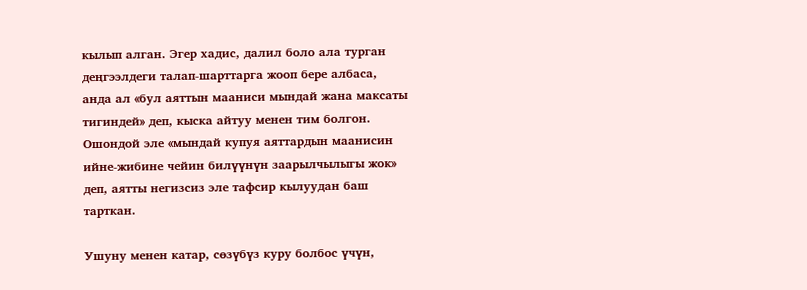кылып алган. Эгер хадис, далил боло ала турган деңгээлдеги талап-шарттарга жооп бере албаса, анда ал «бул аяттын мааниси мындай жана максаты тигиндей» деп, кыска айтуу менен тим болгон. Ошондой эле «мындай купуя аяттардын маанисин ийне-жибине чейин билүүнүн заарылчылыгы жок» деп, аятты негизсиз эле тафсир кылуудан баш тарткан.

Ушуну менен катар, сөзүбүз куру болбос үчүн,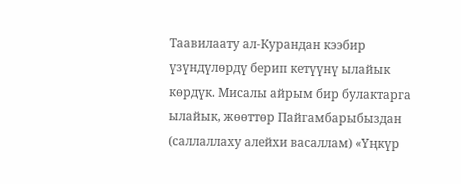Таавилаату ал-Курандан кээбир үзүндүлөрдү берип кетүүнү ылайык көрдүк. Мисалы айрым бир булактарга ылайык, жөөттөр Пайгамбарыбыздан (саллаллаху алейхи васаллам) «Үңкүр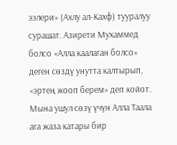ээлери» (Ахлу ал-Кахф) тууралуу сурашат. Азирети Мухаммед болсо «Алла каалаган болсо» деген сөздү унутта калтырып, «эртең жооп берем» деп койот. Мына ушул сөзү үчүн Алла Таала ага жаза катары бир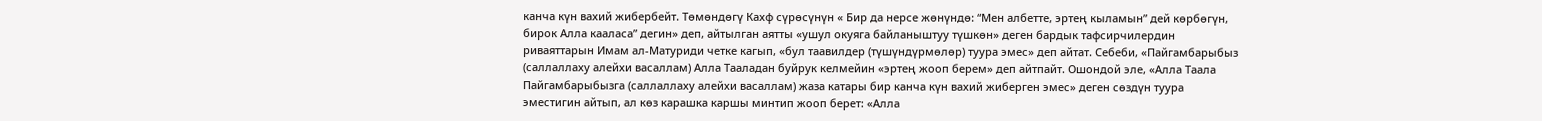канча күн вахий жибербейт. Төмөндөгү Кахф сүрөсүнүн « Бир да нерсе жөнүндө: “Мен албетте, эртең кыламын” дей көрбөгүн, бирок Алла кааласа” дегин» деп, айтылган аятты «ушул окуяга байланыштуу түшкөн» деген бардык тафсирчилердин риваяттарын Имам ал-Матуриди четке кагып, «бул таавилдер (түшүндүрмөлөр) туура эмес» деп айтат. Себеби, «Пайгамбарыбыз (саллаллаху алейхи васаллам) Алла Тааладан буйрук келмейин «эртең жооп берем» деп айтпайт. Ошондой эле, «Алла Таала Пайгамбарыбызга (саллаллаху алейхи васаллам) жаза катары бир канча күн вахий жиберген эмес» деген сөздүн туура эместигин айтып, ал көз карашка каршы минтип жооп берет: «Алла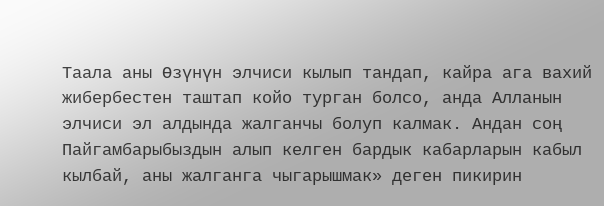Таала аны Өзүнүн элчиси кылып тандап, кайра ага вахий жибербестен таштап койо турган болсо, анда Алланын элчиси эл алдында жалганчы болуп калмак. Андан соң Пайгамбарыбыздын алып келген бардык кабарларын кабыл кылбай, аны жалганга чыгарышмак» деген пикирин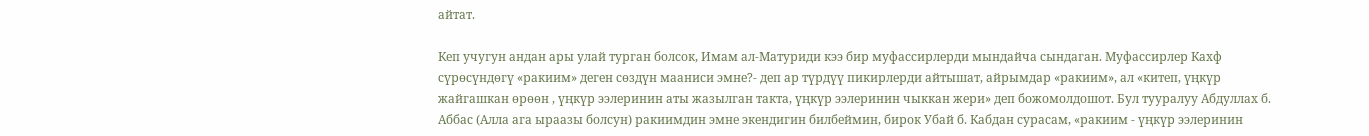айтат.

Кеп учугун андан ары улай турган болсок, Имам ал-Матуриди кээ бир муфассирлерди мындайча сындаган. Муфассирлер Кахф сүрөсүндөгү «ракиим» деген сөздүн мааниси эмне?- деп ар түрдүү пикирлерди айтышат, айрымдар «ракиим», ал «китеп, үңкүр жайгашкан өрөөн , үңкүр ээлеринин аты жазылган такта, үңкүр ээлеринин чыккан жери» деп божомолдошот. Бул тууралуу Абдуллах б. Аббас (Алла ага ыраазы болсун) ракиимдин эмне экендигин билбеймин, бирок Убай б. Кабдан сурасам, «ракиим - үңкүр ээлеринин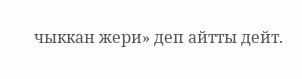чыккан жери» деп айтты дейт.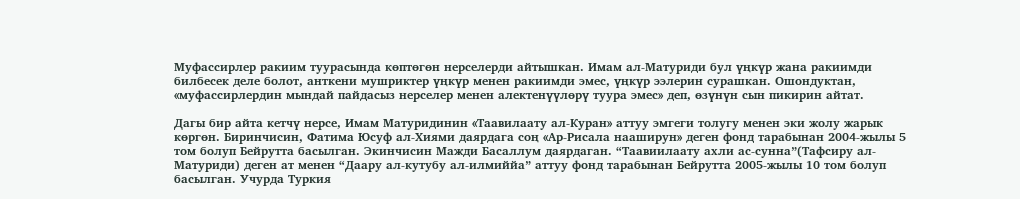Муфассирлер ракиим туурасында көптөгөн нерселерди айтышкан. Имам ал-Матуриди бул үңкүр жана ракиимди билбесек деле болот, анткени мушриктер үңкүр менен ракиимди эмес, үңкүр ээлерин сурашкан. Ошондуктан, «муфассирлердин мындай пайдасыз нерселер менен алектенүүлөрү туура эмес» деп, өзүнүн сын пикирин айтат.

Дагы бир айта кетчү нерсе, Имам Матуридинин «Таавилаату ал-Куран» аттуу эмгеги толугу менен эки жолу жарык көргөн. Биринчисин, Фатима Юсуф ал-Хиями даярдага соң «Ар-Рисала нааширун» деген фонд тарабынан 2004-жылы 5 том болуп Бейрутта басылган. Экинчисин Мажди Басаллум даярдаган. “Таавиилаату ахли ас-сунна”(Тафсиру ал-Матуриди) деген ат менен “Даару ал-кутубу ал-илмиййа” аттуу фонд тарабынан Бейрутта 2005-жылы 10 том болуп басылган. Учурда Туркия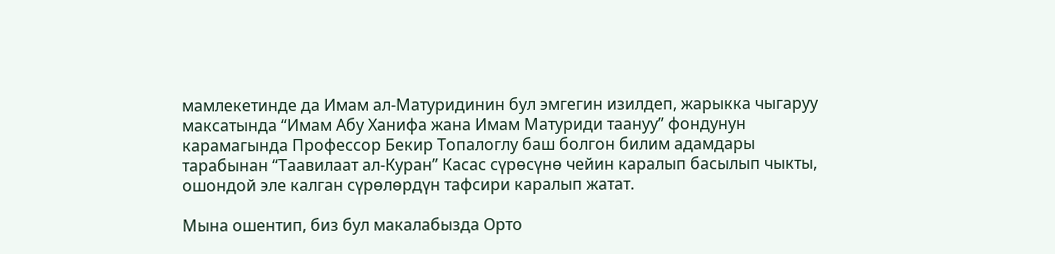мамлекетинде да Имам ал-Матуридинин бул эмгегин изилдеп, жарыкка чыгаруу максатында “Имам Абу Ханифа жана Имам Матуриди таануу” фондунун карамагында Профессор Бекир Топалоглу баш болгон билим адамдары тарабынан “Таавилаат ал-Куран” Касас сүрөсүнө чейин каралып басылып чыкты, ошондой эле калган сүрөлөрдүн тафсири каралып жатат.

Мына ошентип, биз бул макалабызда Орто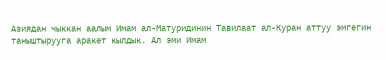Азиядан чыккан аалым Имам ал-Матуридинин Тавилаат ал-Куран аттуу эмгегин таныштырууга аракет кылдык. Ал эми Имам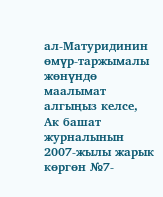ал-Матуридинин өмүр-таржымалы жөнүндө маалымат алгыңыз келсе, Ак башат журналынын 2007-жылы жарык көргөн №7-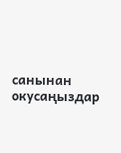санынан окусаңыздар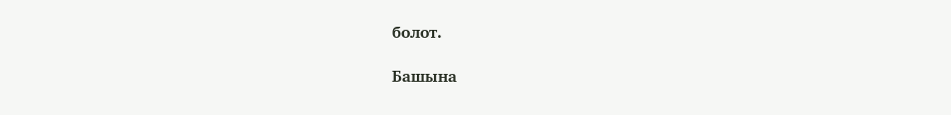болот.

Башына